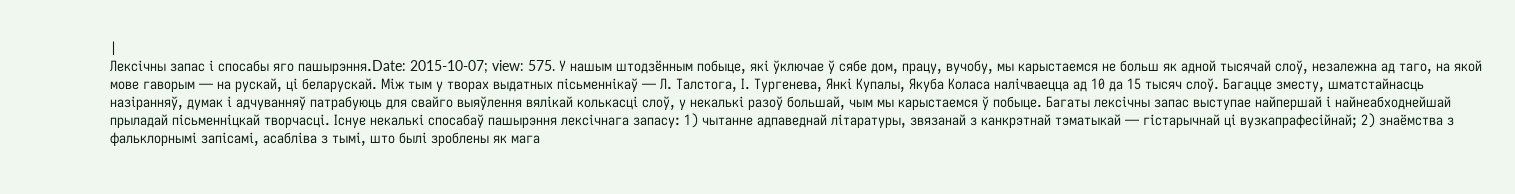|
Лексічны запас і спосабы яго пашырэння.Date: 2015-10-07; view: 575. У нашым штодзённым побыце, які ўключае ў сябе дом, працу, вучобу, мы карыстаемся не больш як адной тысячай слоў, незалежна ад таго, на якой мове гаворым — на рускай, ці беларускай. Між тым у творах выдатных пісьменнікаў — Л. Талстога, І. Тургенева, Янкі Купалы, Якуба Коласа налічваецца ад 10 да 15 тысяч слоў. Багацце зместу, шматстайнасць назіранняў, думак і адчуванняў патрабуюць для свайго выяўлення вялікай колькасці слоў, у некалькі разоў большай, чым мы карыстаемся ў побыце. Багаты лексічны запас выступае найпершай і найнеабходнейшай прыладай пісьменніцкай творчасці. Існуе некалькі спосабаў пашырэння лексічнага запасу: 1) чытанне адпаведнай літаратуры, звязанай з канкрэтнай тэматыкай — гістарычнай ці вузкапрафесійнай; 2) знаёмства з фальклорнымі запісамі, асабліва з тымі, што былі зроблены як мага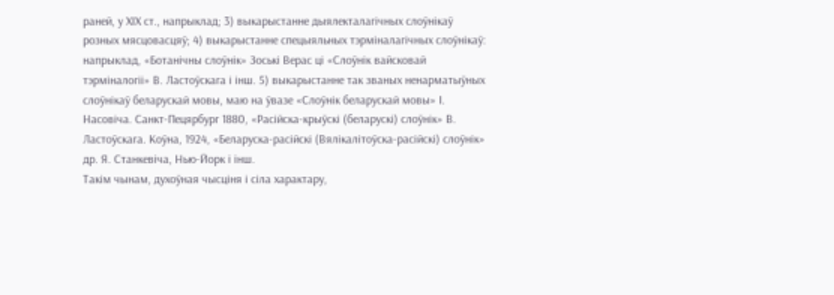раней, у ХІХ ст., напрыклад; 3) выкарыстанне дыялекталагічных слоўнікаў розных мясцовасцяў; 4) выкарыстанне спецыяльных тэрміналагічных слоўнікаў: напрыклад, «Ботанічны слоўнік» Зоські Верас ці «Слоўнік вайсковай тэрміналогіі» В. Ластоўскага і інш. 5) выкарыстанне так званых ненарматыўных слоўнікаў беларускай мовы, маю на ўвазе «Слоўнік беларускай мовы» І. Насовіча. Санкт-Пецярбург 1880, «Расійска-крыўскі (беларускі) слоўнік» В. Ластоўскага. Коўна, 1924, «Беларуска-расійскі (Вялікалітоўска-расійскі) слоўнік» др. Я. Станкевіча, Нью-Йорк і інш.
Такім чынам, духоўная чысціня і сіла характару,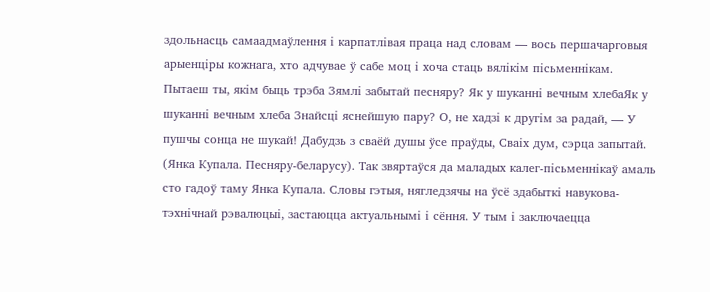здольнасць самаадмаўлення і карпатлівая праца над словам — вось першачарговыя арыенціры кожнага, хто адчувае ў сабе моц і хоча стаць вялікім пісьменнікам. Пытаеш ты, якім быць трэба Зямлі забытай песняру? Як у шуканні вечным хлебаЯк у шуканні вечным хлеба Знайсці яснейшую пару? О, не хадзі к другім за радай, — У пушчы сонца не шукай! Дабудзь з сваёй душы ўсе праўды, Сваіх дум, сэрца запытай. (Янка Купала. Песняру-беларусу). Так звяртаўся да маладых калег-пісьменнікаў амаль сто гадоў таму Янка Купала. Словы гэтыя, нягледзячы на ўсё здабыткі навукова-тэхнічнай рэвалюцыі, застаюцца актуальнымі і сёння. У тым і заключаецца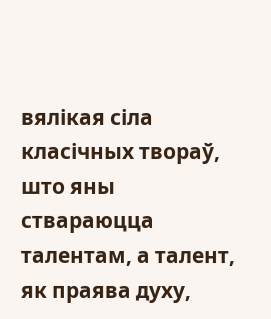вялікая сіла класічных твораў, што яны ствараюцца талентам, а талент, як праява духу,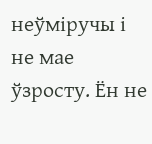неўміручы і не мае ўзросту. Ён не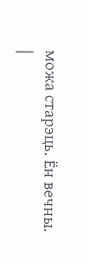можа старэць. Ён вечны.
|